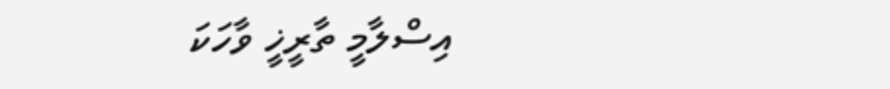އިސްލާމީ ތާރީޚީ ވާހަކަ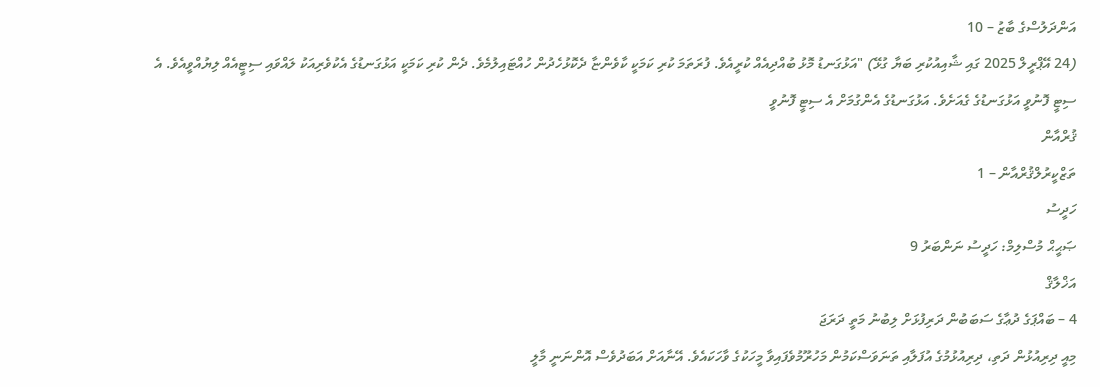އަންދަލުސްގެ ބާޒު – 10
(24 އޭޕްރީލް 2025 ގައި ޝާއިއުކުރި ބަޔާ ގުޅޭ) "އަޅުގަނޑު މޮޅު ބުއްދިއެއް ކުރީއެވެ. ފުރަތަމަ ކުރި ކަމަކީ ކާވެންޏާ ދެކޮޅުހެދުން ހުއްޓައިލުމެވެ. ދެން ކުރި ކަމަކީ އަޅުގަނޑުގެ އެކުވެރިއަކު ލައްވައި ސިޓީއެއް ލިޔުއްވީއެވެ. އެ ސިޓީ ފޮނުވީ އަޅުގަނޑުގެ ގެއަށެވެ. އަޅުގަނޑުގެ އެންގުމަށް އެ ސިޓީ ފޮނުވީ
ޤުރްއާން
ތަޒްކީރުލްޤުރްއާން – 1
ހަދީސު
ޞަޙީޙް މުސްލިމް: ހަދީސު ނަންބަރު 9
އަޚްލާޤް
4 – ބައްޕަގެ ދުޢާގެ ސަބަބުން ދަރިފުޅަށް ލިބުނު މަތީ ދަރަޖަ
މިއީ ދިރިއުޅުން ދަތި، ދިރިއުޅުމުގެ އުފަލާއި ތަނަވަސްކަމުން މަހުރޫމުވެފައިވާ މީހަކުގެ ވާހަކައެވެ. އޭނާއަށް އަބަދުވެސް އޮންނަނީ މާލީ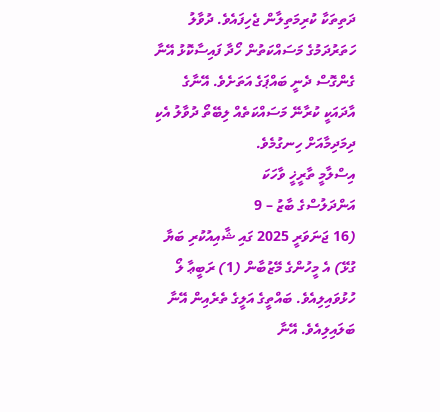ދަތިތަކާ ކުރިމަތިލާން ޖެހިފައެވެ. ދުވާލު ހަތަރުދަމުގެ މަސައްކަތުން ހޯދާ ފައިސާކޮޅު އޭނާ ގެންގޮސް ދެނީ ބައްޕަގެ އަތަށެވެ. އޭނާގެ އާދައަކީ ކުރާނޭ މަސައްކަތެއް ލިބޭތޯ ދުވާލު އެކި ދިމަދިމާއަށް ހިނގުމެވެ.
އިސްލާމީ ތާރީޚީ ވާހަކަ
އަންދަލުސްގެ ބާޒު – 9
(16 ޖަނަވަރީ 2025 ގައި ޝާއިއުކުރި ބަޔާ ގުޅޭ) އެ މީހުންގެ މޭޒުބާން (1) ރަބީޢާ ލޯ ހުޅުވައިލިއެވެ. ބައްތީގެ އަލީގެ ތެރެއިން އޭނާ ބަލައިލިއެވެ. އޭނާ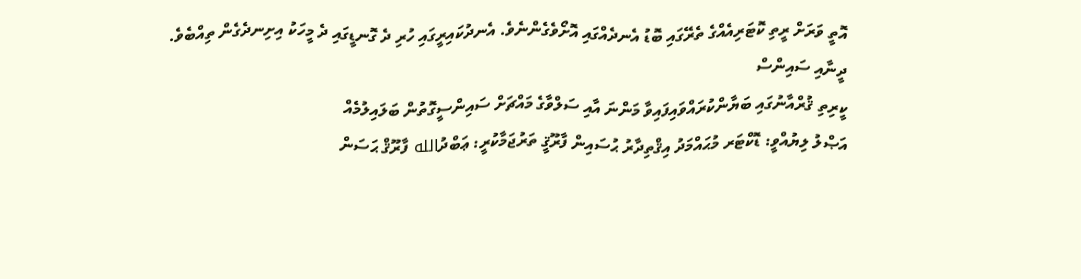އޮތީ ވަރަށް ރީތި ކޮޓަރިއެއްގެ ތެރޭގައި ބޮޑު އެނދެއްގައި އޮށޯވެގެންނެވެ. އެނދުކައިރީގައި ހުރި ދެ ގޮނޑީގައި ދެ މީހަކު އިށިނދެގެން ތިއްބެވެ.
ދީނާއި ސައިންސް
ކީރިތި ޤުރްއާނުގައި ބަޔާންކުރައްވައިފައިވާ މަންނަ އާއި ސަލްވާގެ މައްޗަށް ސައިންސީގޮތުން ބަލައިލުމެއް
އަޞްލު ލިޔުއްވީ: ޑޮކްޓަރ މުޙައްމަދު އިޤްތިދާރު ޙުސައިން ފާރޫޤީ ތަރުޖަމާކުރީ: ޢަބްދުالله ފާރޫޤް ޙަސަން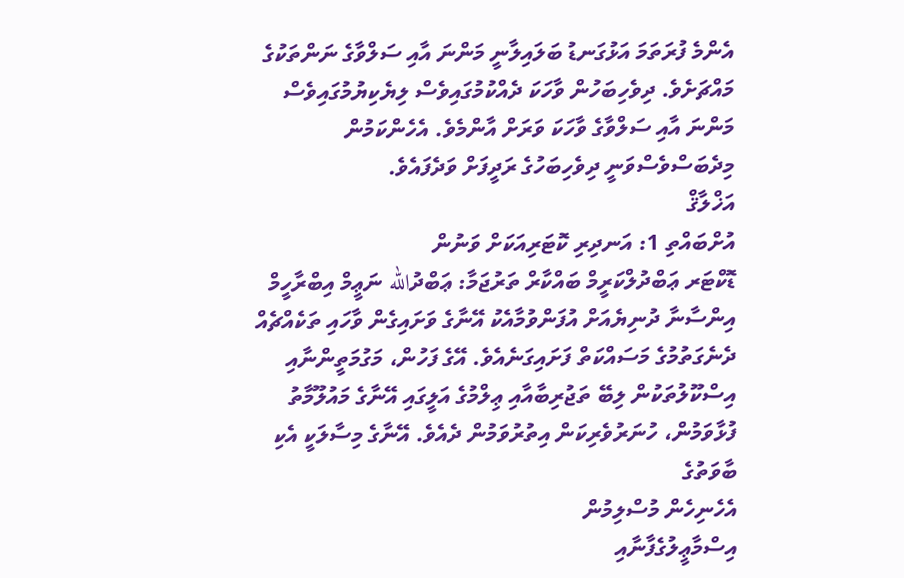އެންމެ ފުރަތަމަ އަޅުގަނޑު ބަލައިލާނީ މަންނަ އާއި ސަލްވާގެ ނަންތަކުގެ މައްޗަށެވެ. ދިވެހިބަހުން ވާހަކަ ދެއްކުމުގައިވެސް ލިޔެކިޔުމުގައިވެސް މަންނަ އާއި ސަލްވާގެ ވާހަކަ ވަރަށް އާންމެވެ. އެހެންކަމުން މިދެބަސްވެސްވަނީ ދިވެހިބަހުގެ ރަދީފަށް ވަދެފައެވެ.
އަޚްލާޤް
އުށްބައްތި 1: އަނދިރި ކޮޓަރިއަކަށް ވަނުން
ޑޮކްޓަރ ޢަބްދުލްކަރީމް ބައްކާރް ތަރުޖަމާ: ޢަބްދުالله ނަޢީމް އިބްރާހީމް އިންސާނާ ދުނިޔެއަށް އުފަންވުމާއެކު އޭނާގެ ވަށައިގެން ވާހައި ތަކެއްޗެއް ދެނެގަތުމުގެ މަސައްކަތް ފަށައިގަނެއެވެ. އޭގެ ފަހުން، މަގުމަތީންނާއި އިސްކޫލުތަކުން ލިބޭ ތަޖުރިބާއާއި ޢިލްމުގެ އަލީގައި އޭނާގެ މައުލޫމާތު ފުޅާވަމުން، ހުނަރުވެރިކަން އިތުރުވަމުން ދެއެވެ. އޭނާގެ މިސާލަކީ އެކި ބާވަތުގެ
އެހެނިހެން މުސްލިމުން
އިސްމާޢީލުގެފާނާއި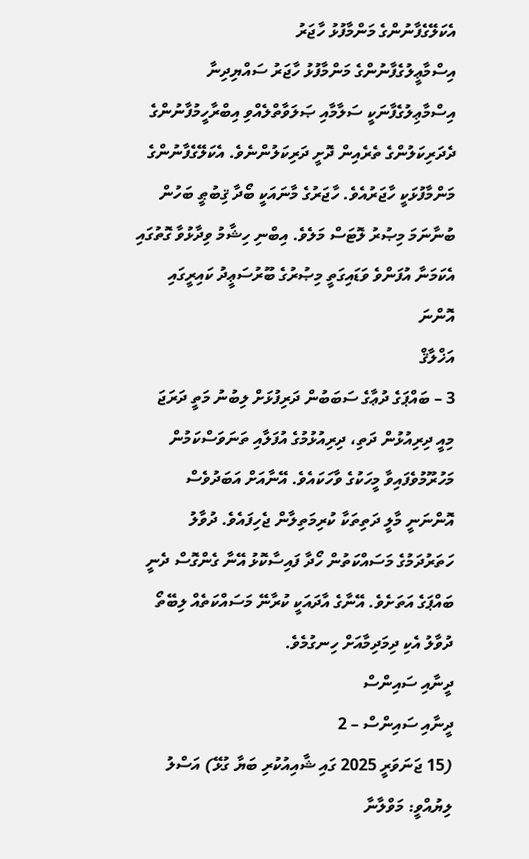އެކަލޭގެފާނުންގެ މަންމާފުޅު ހާޖަރު
އިސްމާޢީލުގެފާނުންގެ މަންމާފުޅު ހާޖަރު ސައްޔިދިނާ އިސްމާޢިލުގެފާނަކީ ސަލާމާއި ޞަލަވާތްލެއްވި އިބްރާހީމުފާނުންގެ ދެދަރިކަލުންގެ ތެރެއިން ދޮށީ ދަރިކަލުންނެވެ. އެކަލޭގެފާނުންގެ މަންމާފުޅަކީ ހާޖަރުއެވެ. ހާޖަރުގެ މާނައަކީ ބޯދާ ޤިބުޠީ ބަހުން ބުނާނަމަ މިޞުރު ލޮޓަސް މަލެވެ. އިބްނި ހިޝާމު ވިދާޅުވާ ގޮތުގައި އެކަމަނާ އުފަންވެ ވަޑައިގަތީ މިޞުރުގެ ބޫރުސަޢީދު ކައިރީގައި އޮންނަ
އަޚްލާޤް
3 – ބައްޕަގެ ދުޢާގެ ސަބަބުން ދަރިފުޅަށް ލިބުނު މަތީ ދަރަޖަ
މިއީ ދިރިއުޅުން ދަތި، ދިރިއުޅުމުގެ އުފަލާއި ތަނަވަސްކަމުން މަހުރޫމުވެފައިވާ މީހަކުގެ ވާހަކައެވެ. އޭނާއަށް އަބަދުވެސް އޮންނަނީ މާލީ ދަތިތަކާ ކުރިމަތިލާން ޖެހިފައެވެ. ދުވާލު ހަތަރުދަމުގެ މަސައްކަތުން ހޯދާ ފައިސާކޮޅު އޭނާ ގެންގޮސް ދެނީ ބައްޕަގެ އަތަށެވެ. އޭނާގެ އާދައަކީ ކުރާނޭ މަސައްކަތެއް ލިބޭތޯ ދުވާލު އެކި ދިމަދިމާއަށް ހިނގުމެވެ.
ދީނާއި ސައިންސް
ދީނާއި ސައިންސް – 2
(15 ޖަނަވަރީ 2025 ގައި ޝާއިއުކުރި ބަޔާ ގުޅޭ) އަސްލު ލިޔުއްވީ: މަވްލާނާ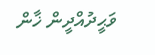ވަޙީދުއްދީން ޚާން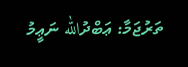ތަރުޖަމާ: ޢަބްދުالله ނަޢީމު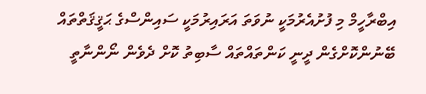އިބްރާހީމް މި ފުށުއެރުމަކީ ނުވަތަ އަރައިރުމަކީ ސައިންސްގެ ޙަޤީޤަތްތައް ބޭނުންކޮށްގެން ދީނީ ކަންތައްތައް ސާބިތު ކޮށް ދެވެން ނޯންނާތީ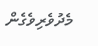މެދުވެރިވެގެން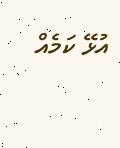އުޅޭ ކަމެއް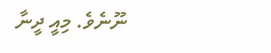ނޫނެވެ. މިއީ ދީނާ